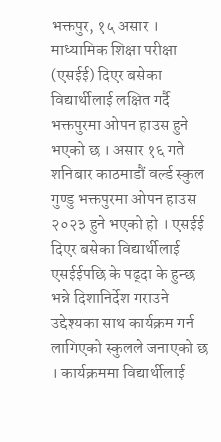भक्तपुर, १५ असार ।
माध्यामिक शिक्षा परीक्षा (एसईई) दिएर बसेका विद्यार्थीलाई लक्षित गर्दै भक्तपुरमा ओपन हाउस हुने भएको छ । असार १६ गते शनिबार काठमाडौं वर्ल्ड स्कुल गुण्डु भक्तपुरमा ओपन हाउस २०२३ हुने भएको हो । एसईई दिएर बसेका विद्यार्थीलाई एसईईपछि के पढ्दा के हुन्छ भन्ने दिशानिर्देश गराउने उद्देश्यका साथ कार्यक्रम गर्न लागिएको स्कुलले जनाएको छ । कार्यक्रममा विद्यार्थीलाई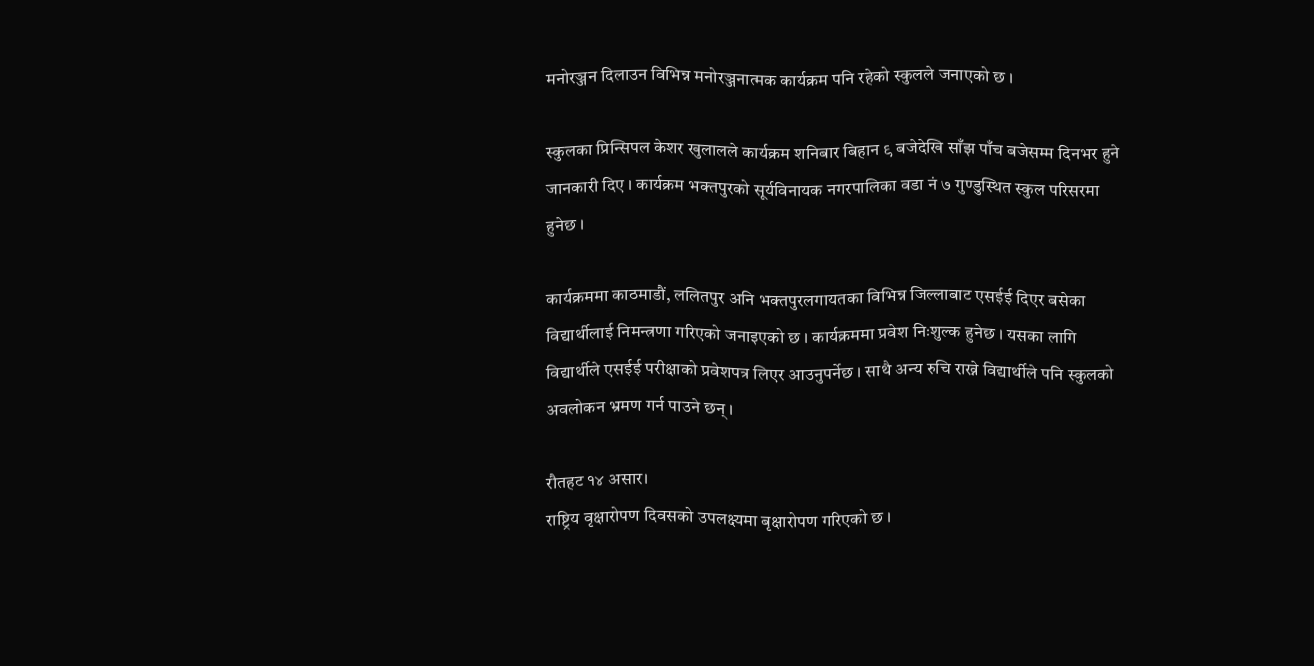मनोरञ्जन दिलाउन विभिन्न मनोरञ्जनात्मक कार्यक्रम पनि रहेको स्कुलले जनाएको छ ।

स्कुलका प्रिन्सिपल केशर खुलालले कार्यक्रम शनिबार बिहान ९ बजेदेखि साँझ पाँच बजेसम्म दिनभर हुने जानकारी दिए । कार्यक्रम भक्तपुरको सूर्यविनायक नगरपालिका वडा नं ७ गुण्डुस्थित स्कुल परिसरमा हुनेछ ।

कार्यक्रममा काठमाडौं, ललितपुर अनि भक्तपुरलगायतका विभिन्न जिल्लाबाट एसईई दिएर बसेका विद्यार्थीलाई निमन्त्रणा गरिएको जनाइएको छ । कार्यक्रममा प्रवेश निःशुल्क हुनेछ । यसका लागि विद्यार्थीले एसईई परीक्षाको प्रवेशपत्र लिएर आउनुपर्नेछ । साथै अन्य रुचि राख्ने विद्यार्थीले पनि स्कुलको अवलोकन भ्रमण गर्न पाउने छन् ।

रौतहट १४ असार।
राष्ट्रिय वृक्षारोपण दिवसको उपलक्ष्यमा बृक्षारोपण गरिएको छ ।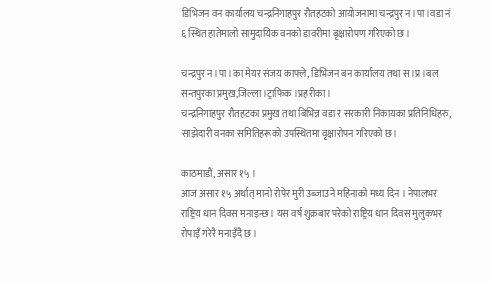डिभिजन वन कार्यालय चन्द्रनिगाहपुर रौतहटको आयोजनामा चन्द्रपुर न।पा।वडा नं ६ स्थित हातेमालो सामुदायिक वनको डावरीमा बृक्षारोपण गरिएको छ ।

चन्द्रपुर न।पा।का मेयर संजय काफ्ले, डिभिजन बन कार्यालय तथा स।प्र।बल सन्तपुरका प्रमुख,जिल्ला।ट्राफिक ।प्रहरीका।
चन्द्रनिगाहपुर रौतहटका प्रमुख तथा बिभिन्न वडा र सरकारी निकायका प्रतिनिधिहरु, साझेदारी वनका समितिहरूको उपस्थितमा वृक्षारोपन गरिएको छ।

काठमाडौं, असार १५ ।
आज असार १५ अर्थात् मानो रोपेर मुरी उब्जाउने महिनाको मध्य दिन । नेपालभर राष्ट्रिय धान दिवस मनाइन्छ । यस वर्ष शुक्रबार परेको राष्ट्रिय धान दिवस मुलुकभर रोपाइँ गरेरै मनाइँदै छ ।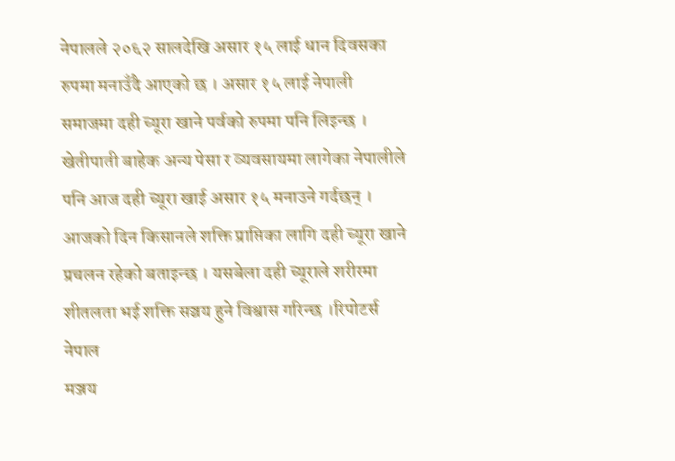नेपालले २०६२ सालदेखि असार १५ लाई धान दिवसका रुपमा मनाउँदै आएको छ । असार १५ लाई नेपाली समाजमा दही च्यूरा खाने पर्वको रुपमा पनि लिइन्छ । खेतीपाती बाहेक अन्य पेसा र व्यवसायमा लागेका नेपालीले पनि आज दही च्यूरा खाई असार १५ मनाउने गर्दछन् ।
आजको दिन किसानले शक्ति प्राप्तिका लागि दही च्यूरा खाने प्रचलन रहेको बताइन्छ । यसबेला दही च्यूराले शरीरमा शीतलता भई शक्ति सञ्चय हुने विश्वास गरिन्छ ।रिपोटर्स नेपाल
मञ्जय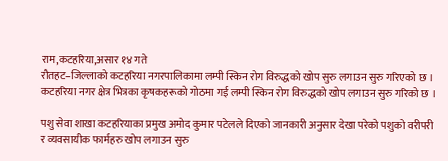राम,कटहरिया,असार १४ गते
रौतहट–जिल्लाको कटहरिया नगरपालिकामा लम्पी स्किन रोग विरुद्धको खोप सुरु लगाउन सुरु गरिएको छ । कटहरिया नगर क्षेत्र भित्रका कृषकहरूको गोठमा गई लम्पी स्किन रोग विरुद्धको खोप लगाउन सुरु गरिको छ ।

पशु सेवा शाखा कटहरियाका प्रमुख अमोद कुमार पटेलले दिएको जानकारी अनुसार देखा परेको पशुको वरीपरी र व्यवसायीक फार्महरु खोप लगाउन सुरु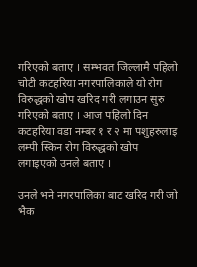गरिएको बताए । सम्भवत जिल्लामै पहिलो चोटी कटहरिया नगरपालिकाले यो रोग विरुद्धको खोप खरिद गरी लगाउन सुरु गरिएको बताए । आज पहिलो दिन कटहरिया वडा नम्बर १ र २ मा पशुहरुलाइ लम्पी स्किन रोग विरुद्धको खोप लगाइएको उनले बताए ।

उनले भने नगरपालिका बाट खरिद गरी जो भैक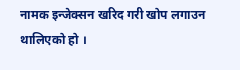नामक इन्जेक्सन खरिद गरी खोप लगाउन थालिएको हो ।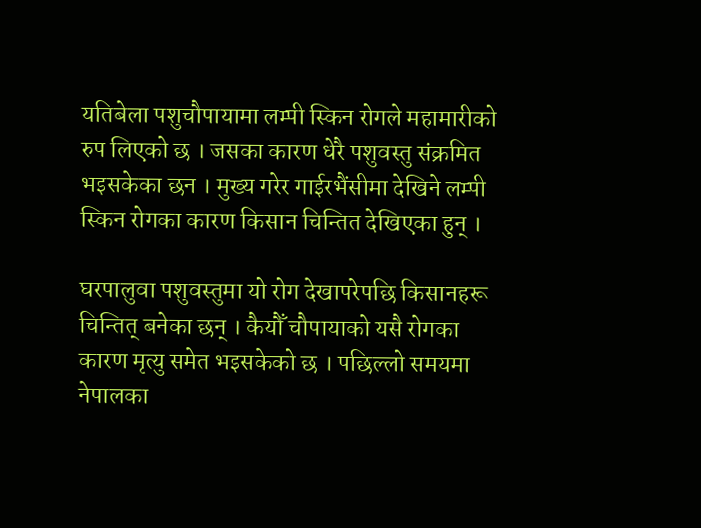यतिबेला पशुचौपायामा लम्पी स्किन रोगले महामारीको रुप लिएको छ । जसका कारण धेरै पशुवस्तु संक्रमित भइसकेका छन । मुख्य गरेर गाईरभैंसीमा देखिने लम्पी स्किन रोगका कारण किसान चिन्तित देखिएका हुन् ।

घरपालुवा पशुवस्तुमा यो रोग देखापरेपछि किसानहरू चिन्तित् बनेका छन् । कैयौँ चौपायाको यसै रोगका कारण मृत्यु समेत भइसकेको छ । पछिल्लो समयमा नेपालका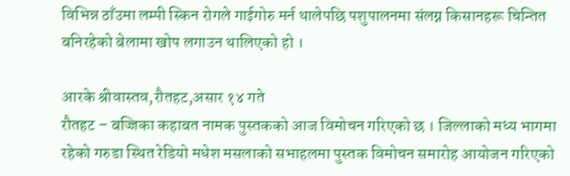विभिन्न ठाँउमा लम्पी स्किन रोगले गाईगोरु मर्न थालेपछि पशुपालनमा संलग्न किसानहरू चिन्तित बनिरहेको बेलामा खोप लगाउन थालिएको हो ।

आरके श्रीवास्तव,रौतहट,असार १४ गते
रौतहट – बज्जिका कहाबत नामक पुस्तकको आज विमोचन गरिएको छ । जिल्लाको मध्य भागमा रहेको गरुडा स्थित रेडियो मधेश मसलाको सभाहलमा पुस्तक विमोचन समारोह आयोजन गरिएको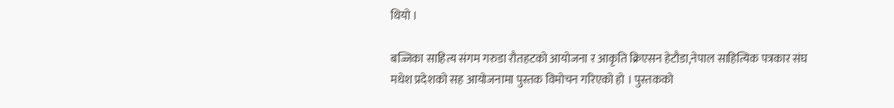थियो ।

बज्जिका साहित्य संगम गरुडा रौतहटको आयोजना र आकृति क्रिएसन हेटौडा,नेपाल साहित्यिक पत्रकार संघ मधेश प्रदेशको सह आयोजनामा पुस्तक विमोचन गरिएको हो । पुस्तकको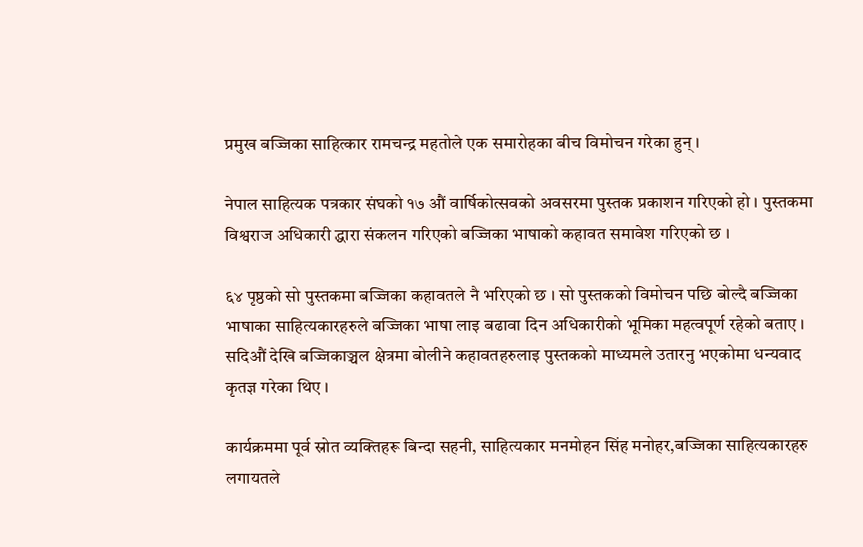प्रमुख बज्जिका साहित्कार रामचन्द्र महतोले एक समारोहका बीच विमोचन गरेका हुन् ।

नेपाल साहित्यक पत्रकार संघको १७ औं वार्षिकोत्सवको अवसरमा पुस्तक प्रकाशन गरिएको हो । पुस्तकमा विश्वराज अधिकारी द्धारा संकलन गरिएको बज्जिका भाषाको कहावत समावेश गरिएको छ ।

६४ पृष्ठको सो पुस्तकमा बज्जिका कहावतले नै भरिएको छ । सो पुस्तकको विमोचन पछि बोल्दै बज्जिका भाषाका साहित्यकारहरुले बज्जिका भाषा लाइ बढावा दिन अधिकारीको भूमिका महत्वपूर्ण रहेको बताए । सदिऔं देखि बज्जिकाञ्चल क्षेत्रमा बोलीने कहावतहरुलाइ पुस्तकको माध्यमले उतारनु भएकोमा धन्यवाद कृतज्ञ गरेका थिए ।

कार्यक्रममा पूर्व स्रोत व्यक्तिहरू बिन्दा सहनी, साहित्यकार मनमोहन सिंह मनोहर,बज्जिका साहित्यकारहरु लगायतले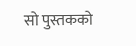सो पुस्तकको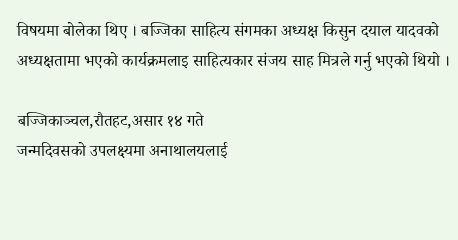विषयमा बोलेका थिए । बज्जिका साहित्य संगमका अध्यक्ष किसुन दयाल यादवको अध्यक्षतामा भएको कार्यक्रमलाइ साहित्यकार संजय साह मित्रले गर्नु भएको थियो ।

बज्जिकाञ्चल,रौतहट,असार १४ गते
जन्मदिवसको उपलक्ष्यमा अनाथालयलाई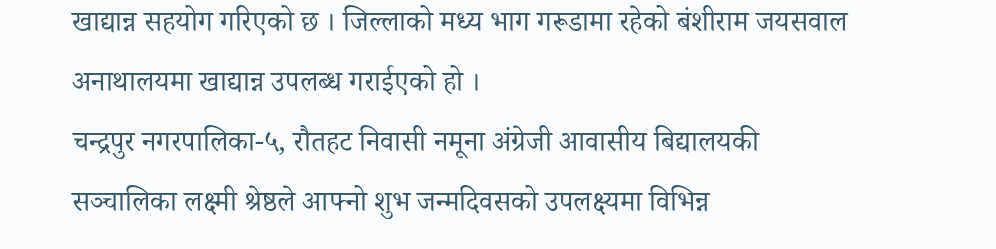खाद्यान्न सहयोग गरिएको छ । जिल्लाको मध्य भाग गरूडामा रहेको बंशीराम जयसवाल अनाथालयमा खाद्यान्न उपलब्ध गराईएको हो ।
चन्द्रपुर नगरपालिका-५, रौतहट निवासी नमूना अंग्रेजी आवासीय बिद्यालयकी सञ्चालिका लक्ष्मी श्रेष्ठले आफ्नो शुभ जन्मदिवसको उपलक्ष्यमा विभिन्न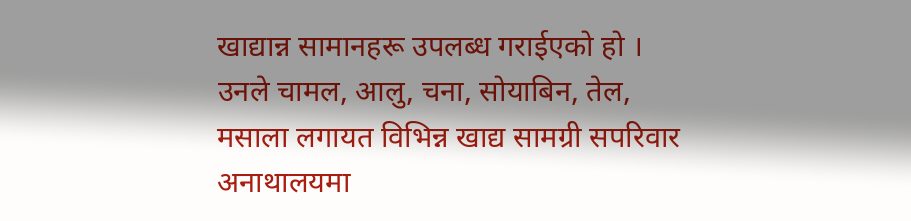खाद्यान्न सामानहरू उपलब्ध गराईएको हो ।
उनले चामल, आलु, चना, सोयाबिन, तेल, मसाला लगायत विभिन्न खाद्य सामग्री सपरिवार अनाथालयमा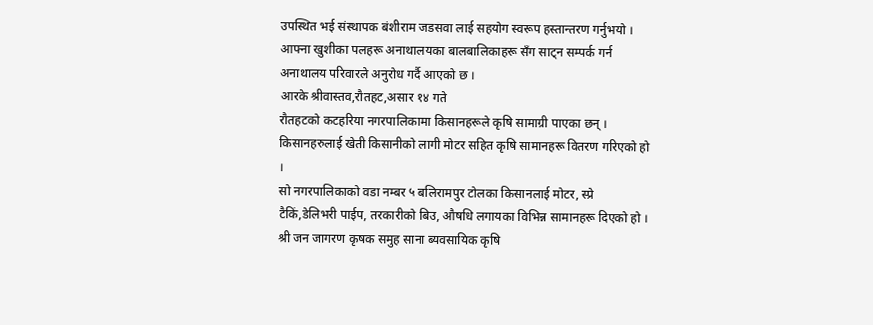उपस्थित भई संस्थापक बंशीराम जडसवा लाई सहयोग स्वरूप हस्तान्तरण गर्नुभयो । आफ्ना खुशीका पलहरू अनाथालयका बालबालिकाहरू सँग साट्न सम्पर्क गर्न अनाथालय परिवारले अनुरोध गर्दै आएको छ ।
आरके श्रीवास्तव,रौतहट,असार १४ गते
रौतहटको कटहरिया नगरपालिकामा किसानहरूले कृषि सामाग्री पाएका छन् । किसानहरुलाई खेती किसानीको लागी मोटर सहित कृषि सामानहरू वितरण गरिएको हो ।
सो नगरपालिकाको वडा नम्बर ५ बलिरामपुर टोलका किसानलाई मोटर, स्प्रे टैकिं,डेलिभरी पाईप, तरकारीको बिउ, औषधि लगायका विभिन्न सामानहरू दिएको हो ।
श्री जन जागरण कृषक समुह साना ब्यवसायिक कृषि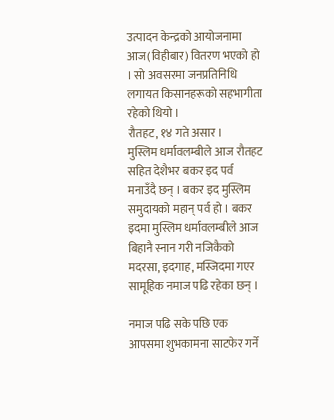उत्पादन केन्द्रको आयोजनामा आज(विहीबार) वितरण भएको हो । सो अवसरमा जनप्रतिनिधि लगायत किसानहरूको सहभागीता रहेको थियो ।
रौतहट, १४ गते असार ।
मुस्लिम धर्मावलम्बीले आज रौतहट सहित देशैभर बकर इद पर्व मनाउँदै छन् । बकर इद मुस्लिम समुदायको महान् पर्व हो । बकर इदमा मुस्लिम धर्मावलम्बीले आज बिहानै स्नान गरी नजिकैको मदरसा, इदगाह, मस्जिदमा गएर सामूहिक नमाज पढि रहेका छन् ।

नमाज पढि सके पछि एक आपसमा शुभकामना साटफेर गर्ने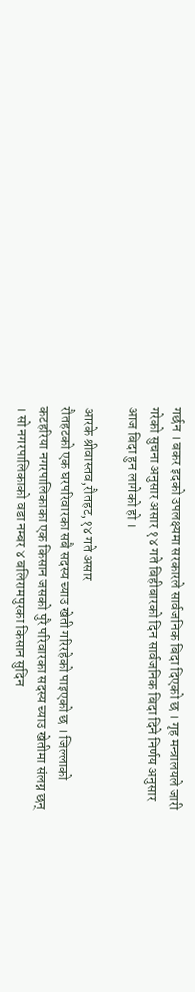गर्छन । बकर इदको उपलक्ष्यमा सरकारले सार्वजनिक बिदा दिएको छ । गृह मन्त्रालयले जारी गरेको सुचना अनुसार असार १४ गते बिहीबारको दिन सार्वजनिक बिदा दिने निर्णय अनुसार आज बिदा हुन लागेको हो ।

आरके श्रीवास्तव,रौतहट,१४ गते असार
रौतहटको एक घरपरिवारका सबै सदस्य च्याउ खेती गरिरहेको पाइएको छ । जिल्लाको कटहरिया नगरपालिकाका एक किसान जसको पुरै परिवारका सदस्य च्याउ खेतीमा संलग्न छन् । सो नगरपालिकाको वडा नम्बर ४ बलिरामपुरका किसान सुदिन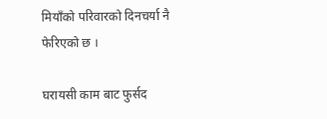मियाँको परिवारको दिनचर्या नै फेरिएको छ ।

घरायसी काम बाट फुर्सद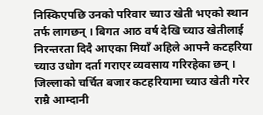निस्किएपछि उनको परिवार च्याउ खेती भएको स्थान तर्फ लागछन् । बिगत आठ वर्ष देखि च्याउ खेतीलाई निरन्तरता दिदै आएका मियाँ अहिले आफ्नै कटहरिया च्याउ उधोग दर्ता गराएर व्यवसाय गरिरहेका छन् । जिल्लाको चर्चित बजार कटहरियामा च्याउ खेती गरेर राम्रै आम्दानी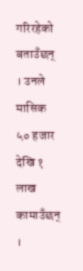गरिरहेको बताउँछन् । उनले मासिक ५० हजार देखि १ लाख कामाउँछन् ।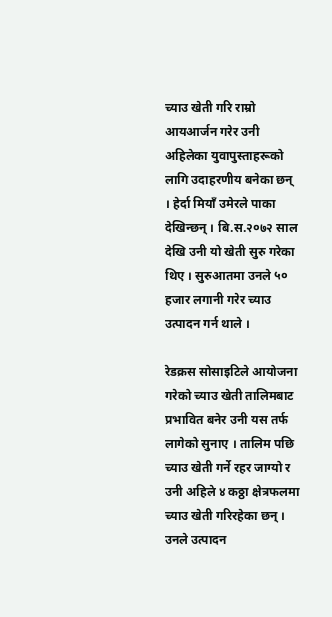च्याउ खेती गरि राम्रो आयआर्जन गरेर उनी अहिलेका युवापुस्ताहरूको लागि उदाहरणीय बनेका छन् । हेर्दा मियाँ उमेरले पाका देखिन्छन् । बि.स.२०७२ साल देखि उनी यो खेती सुरु गरेका थिए । सुरुआतमा उनले ५० हजार लगानी गरेर च्याउ उत्पादन गर्न थाले ।

रेडक्रस सोसाइटिले आयोजना गरेको च्याउ खेती तालिमबाट प्रभावित बनेर उनी यस तर्फ लागेको सुनाए । तालिम पछि च्याउ खेती गर्ने रहर जाग्यो र उनी अहिले ४ कठ्ठा क्षेत्रफलमा च्याउ खेती गरिरहेका छन् । उनले उत्पादन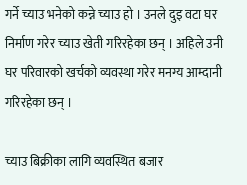गर्ने च्याउ भनेको कन्ने च्याउ हो । उनले दुइ वटा घर निर्माण गरेर च्याउ खेती गरिरहेका छन् । अहिले उनी घर परिवारको खर्चको व्यवस्था गरेर मनग्य आम्दानी गरिरहेका छन् ।

च्याउ बिक्रीका लागि व्यवस्थित बजार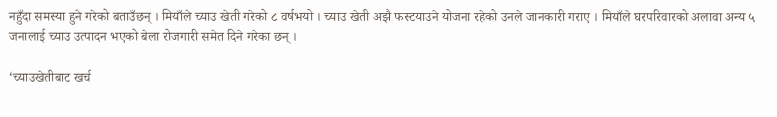नहुँदा समस्या हुने गरेको बताउँछन् । मियाँले च्याउ खेती गरेको ८ वर्षभयो । च्याउ खेती अझै फस्टयाउने योजना रहेको उनले जानकारी गराए । मियाँले घरपरिवारको अलावा अन्य ५ जनालाई च्याउ उत्पादन भएको बेला रोजगारी समेत दिने गरेका छन् ।

‘च्याउखेतीबाट खर्च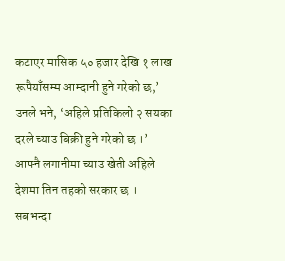कटाएर मासिक ५० हजार देखि १ लाख रूपैयाँसम्म आम्दानी हुने गरेको छ,’ उनले भने, ‘अहिले प्रतिकिलो २ सयका दरले च्याउ बिक्री हुने गरेको छ ।’ आफ्नै लगानीमा च्याउ खेती अहिले देशमा तिन तहको सरकार छ । सबभन्दा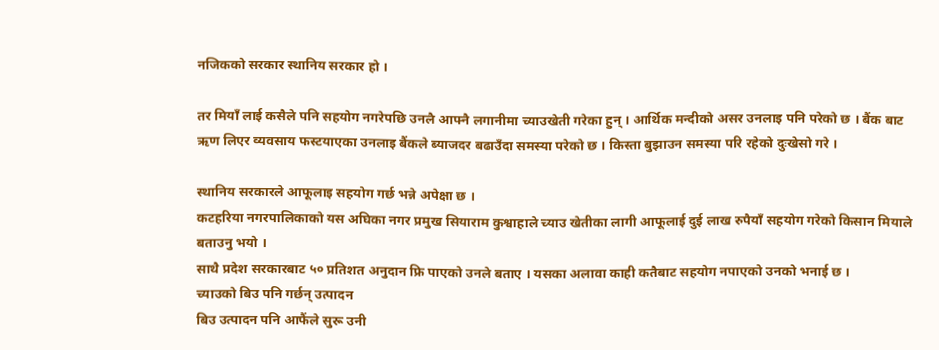नजिकको सरकार स्थानिय सरकार हो ।

तर मियाँ लाई कसैले पनि सहयोग नगरेपछि उनलै आफ्नै लगानीमा च्याउखेती गरेका हुन् । आर्थिक मन्दीको असर उनलाइ पनि परेको छ । बैंक बाट ऋण लिएर व्यवसाय फस्टयाएका उनलाइ बैंकले ब्याजदर बढाउँदा समस्या परेको छ । किस्ता बुझाउन समस्या परि रहेको दुःखेसो गरे ।

स्थानिय सरकारले आफूलाइ सहयोग गर्छ भन्ने अपेक्षा छ ।
कटहरिया नगरपालिकाको यस अघिका नगर प्रमुख सियाराम कुश्वाहाले च्याउ खेतीका लागी आफूलाई दुई लाख रुपैयाँ सहयोग गरेको किसान मियाले बताउनु भयो ।
साथै प्रदेश सरकारबाट ५० प्रतिशत अनुदान फ्रि पाएको उनले बताए । यसका अलावा काही कतैबाट सहयोग नपाएको उनको भनाई छ ।
च्याउको बिउ पनि गर्छन् उत्पादन
बिउ उत्पादन पनि आफैंले सुरू उनी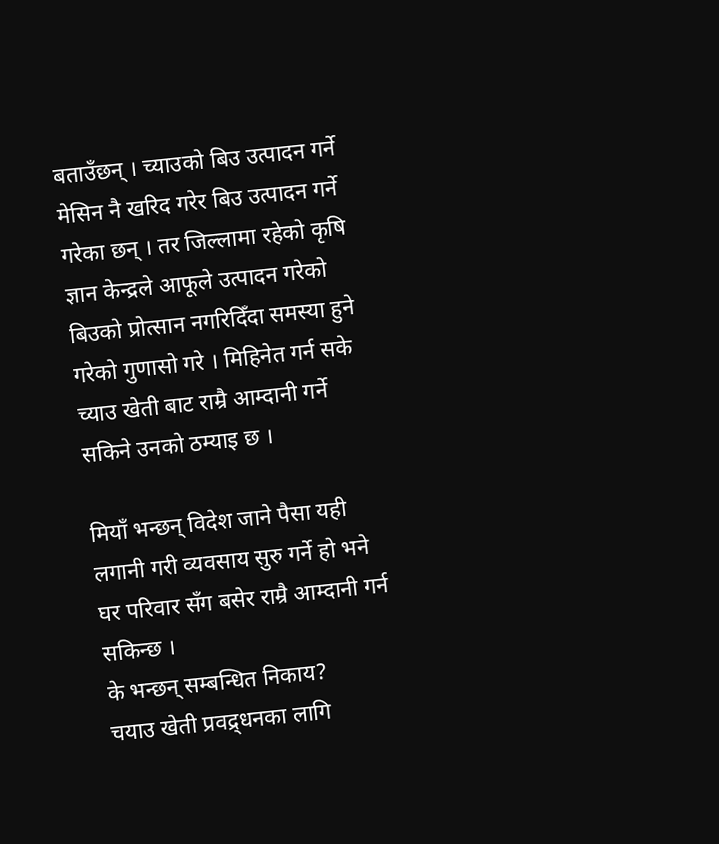बताउँछन् । च्याउको बिउ उत्पादन गर्ने मेसिन नै खरिद गरेर बिउ उत्पादन गर्ने गरेका छन् । तर जिल्लामा रहेको कृषि ज्ञान केन्द्रले आफूले उत्पादन गरेको बिउको प्रोत्सान नगरिदिँदा समस्या हुने गरेको गुणासो गरे । मिहिनेत गर्न सके च्याउ खेती बाट राम्रै आम्दानी गर्ने सकिने उनको ठम्याइ छ ।

मियाँ भन्छन् विदेश जाने पैसा यही लगानी गरी व्यवसाय सुरु गर्ने हो भने घर परिवार सँग बसेर राम्रै आम्दानी गर्न सकिन्छ ।
के भन्छन् सम्बन्धित निकाय?
चयाउ खेती प्रवद्र्धनका लागि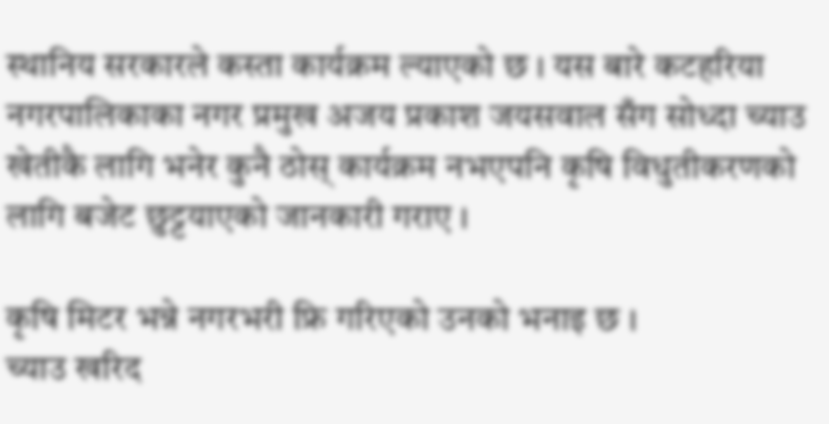स्थानिय सरकारले कस्ता कार्यक्रम ल्याएको छ । यस बारे कटहरिया नगरपालिकाका नगर प्रमुख अजय प्रकाश जयसवाल सँग सोध्दा च्याउ खेतीकै लागि भनेर कुनै ठोस् कार्यक्रम नभएपनि कृषि विधुतीकरणको लागि बजेट छुट्टयाएको जानकारी गराए ।

कृषि मिटर भन्ने नगरभरी फ्रि गरिएको उनको भनाइ छ ।
च्याउ खरिद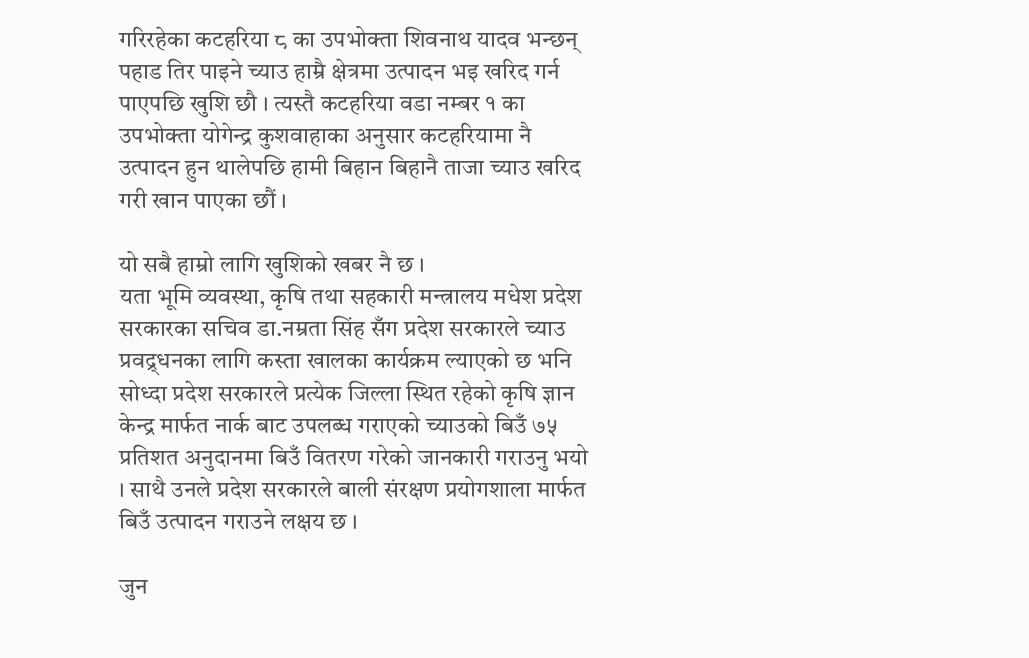गरिरहेका कटहरिया ८ का उपभोक्ता शिवनाथ यादव भन्छन् पहाड तिर पाइने च्याउ हाम्रै क्षेत्रमा उत्पादन भइ खरिद गर्न पाएपछि खुशि छौ । त्यस्तै कटहरिया वडा नम्बर १ का उपभोक्ता योगेन्द्र कुशवाहाका अनुसार कटहरियामा नै उत्पादन हुन थालेपछि हामी बिहान बिहानै ताजा च्याउ खरिद गरी खान पाएका छौं ।

यो सबै हाम्रो लागि खुशिको खबर नै छ ।
यता भूमि व्यवस्था, कृषि तथा सहकारी मन्त्रालय मधेश प्रदेश सरकारका सचिव डा.नम्रता सिंह सँग प्रदेश सरकारले च्याउ प्रवद्र्धनका लागि कस्ता खालका कार्यक्रम ल्याएको छ भनि सोध्दा प्रदेश सरकारले प्रत्येक जिल्ला स्थित रहेको कृषि ज्ञान केन्द्र मार्फत नार्क बाट उपलब्ध गराएको च्याउको बिउँ ७५ प्रतिशत अनुदानमा बिउँ वितरण गरेको जानकारी गराउनु भयो । साथै उनले प्रदेश सरकारले बाली संरक्षण प्रयोगशाला मार्फत बिउँ उत्पादन गराउने लक्षय छ ।

जुन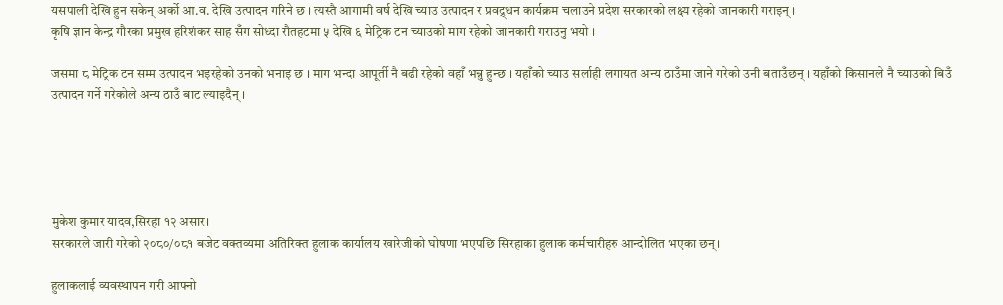यसपाली देखि हुन सकेन् अर्को आ.व. देखि उत्पादन गरिने छ । त्यस्तै आगामी वर्ष देखि च्याउ उत्पादन र प्रवद्र्धन कार्यक्रम चलाउने प्रदेश सरकारको लक्ष्य रहेको जानकारी गराइन् ।
कृषि ज्ञान केन्द्र गौरका प्रमुख हरिशंकर साह सँग सोध्दा रौतहटमा ५ देखि ६ मेट्रिक टन च्याउको माग रहेको जानकारी गराउनु भयो ।

जसमा ८ मेट्रिक टन सम्म उत्पादन भइरहेको उनको भनाइ छ । माग भन्दा आपूर्ती नै बढी रहेको वहाँ भन्नु हुन्छ । यहाँको च्याउ सर्लाही लगायत अन्य ठाउँमा जाने गरेको उनी बताउँछन् । यहाँको किसानले नै च्याउको बिउँ उत्पादन गर्ने गरेकोले अन्य ठाउँ बाट ल्याइदैन् ।





मुकेश कुमार यादव,सिरहा १२ असार।
सरकारले जारी गरेको २०८०/०८१ बजेट वक्तव्यमा अतिरिक्त हुलाक कार्यालय खारेजीको घोषणा भएपछि सिरहाका हुलाक कर्मचारीहरु आन्दोलित भएका छन्।

हुलाकलाई व्यवस्थापन गरी आफ्नो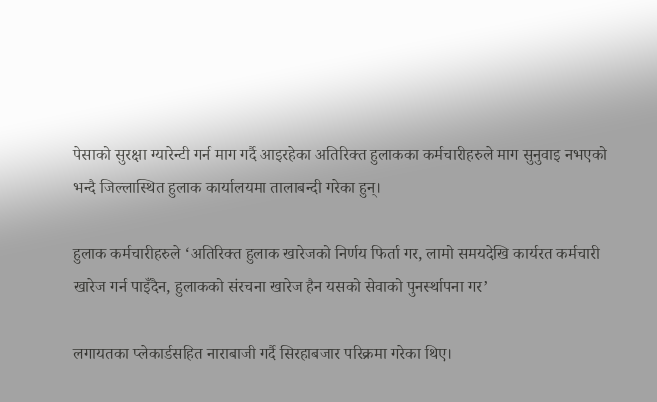पेसाको सुरक्षा ग्यारेन्टी गर्न माग गर्दै आइरहेका अतिरिक्त हुलाकका कर्मचारीहरुले माग सुनुवाइ नभएको भन्दै जिल्लास्थित हुलाक कार्यालयमा तालाबन्दी गरेका हुन्।

हुलाक कर्मचारीहरुले ‘अतिरिक्त हुलाक खारेजको निर्णय फिर्ता गर, लामो समयदेखि कार्यरत कर्मचारी खारेज गर्न पाइँदैन, हुलाकको संरचना खारेज हैन यसको सेवाको पुनर्स्थापना गर’

लगायतका प्लेकार्डसहित नाराबाजी गर्दै सिरहाबजार परिक्रमा गरेका थिए।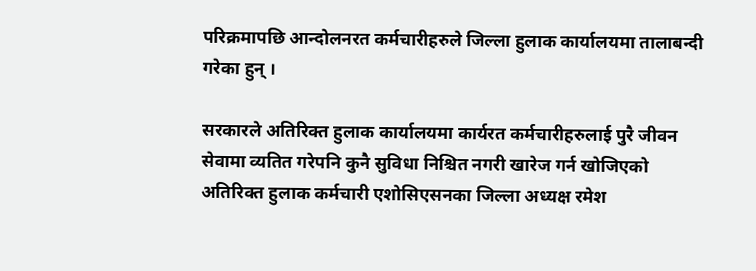परिक्रमापछि आन्दोलनरत कर्मचारीहरुले जिल्ला हुलाक कार्यालयमा तालाबन्दी गरेका हुन् ।

सरकारले अतिरिक्त हुलाक कार्यालयमा कार्यरत कर्मचारीहरुलाई पुरै जीवन सेवामा व्यतित गरेपनि कुनै सुविधा निश्चित नगरी खारेज गर्न खोजिएको अतिरिक्त हुलाक कर्मचारी एशोसिएसनका जिल्ला अध्यक्ष रमेश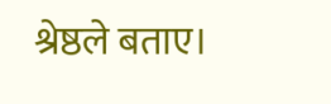श्रेष्ठले बताए।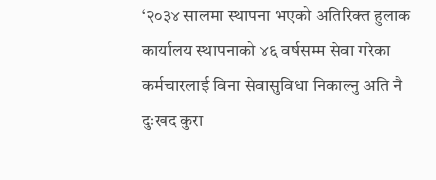‘२०३४ सालमा स्थापना भएको अतिरिक्त हुलाक कार्यालय स्थापनाको ४६ वर्षसम्म सेवा गरेका कर्मचारलाई विना सेवासुविधा निकाल्नु अति नै दुःखद कुरा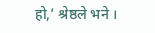हो,’ श्रेष्ठले भने ।